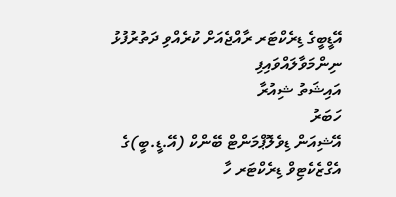އޭޑީބީގެ ޑިރެކްޓަރ ރާއްޖެއަށް ކުރެއްވި ދަތުރުފުޅު ނިންމަވާލައްވައިފި
އައިޝަތު ޝިއުރާ
ހަބަރު
އޭޝިއަން ޑިވެލޮޕްމަންޓް ބޭންކް (އޭ.ޑީ.ބީ)ގެ އެގްޒެކެޓިވް ޑިރެކްޓަރ ހާ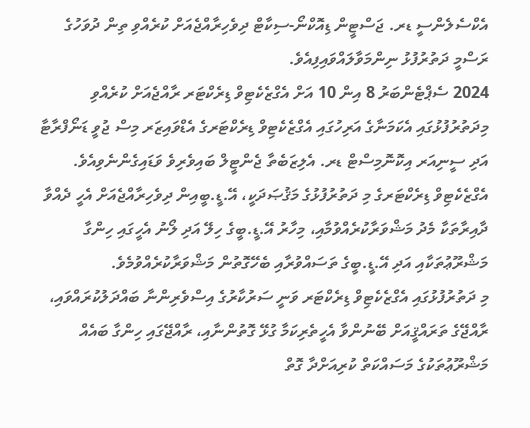އެކްސެލެންސީ ޑރ. ޖަސްޓީން ޑިއޮކްނޯ-ސިކާޓް ދިވެހިރާއްޖެއަށް ކުރެއްވި ތިން ދުވަހުގެ ރަސްމީ ދަތުރުފުޅު ނިންމަވާލައްވައިފިއެވެ.
2024 ސެޕްޓެންބަރު 8 އިން 10 އަށް އެގްޒެކެޓިވް ޑިރެކްޓަރ ރާއްޖެއަށް ކުރެއްވި މިދަތުރުފުޅުގައި އެކަމަނާގެ އަރިހުގައި އެގްޒެކެޓިވް ޑިރެކްޓަރގެ އެޑްވައިޒަރ މިސް ޖުވީ ޑަނޯފްރާޓާ އަދި ސީނިއަރ އިކޮނޮމިސްޓް ޑރ. އެލިޒަބެތާ ޖެންޓީލް ބައިވެރިވެ ވަޑައިގެންނެވިއެވެ. އެގްޒެކެޓިވް ޑިރެކްޓަރގެ މި ދަތުރުފުޅުގެ މަޤުޞަދަކީ، އޭ.ޑީ.ބީއިން ދިވެހިރާއްޖެއަށް އެހީ ދެއްވާ ދާއިރާތަކާ މެދު މަޝްވަރާކުރެއްވުމާއި، މިހާރު އޭ.ޑީ.ބީގެ ހިލޭ އަދި ލޯނު އެހީގައި ހިންގާ މަޝްރޫޢުތަކާއި އަދި އޭ.ޑީ.ބީގެ ތަސައްވުރާއި ބެހޭގޮތުން މަޝްވަރާކުރެއްވުމެވެ.
މި ދަތުރުފުޅުގައި އެގްޒެކެޓިވް ޑިރެކްޓަރ ވަނީ ސަރުކާރުގެ އިސްވެރިންނާ ބައްދަލުކުރައްވައި، ރާއްޖޭގެ ތަރައްޤީއަށް ބޭނުންވާ އެހީތެރިކަމާ ގުޅޭ ގޮތުންނާއި، ރާއްޖޭގައި ހިންގާ ބައެއް މަޝްރޫޢުތަކުގެ މަސައްކަތް ކުރިއަށްދާ ގޮތް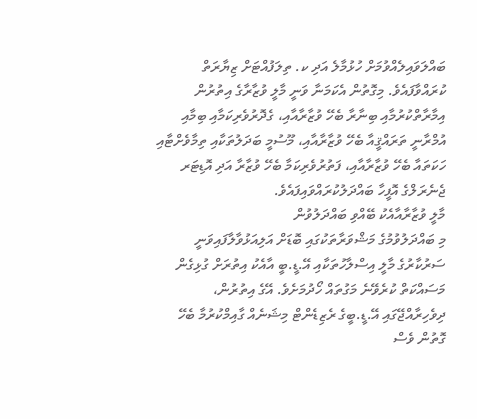ބައްލަވައިލެއްވުމަށް ހުޅުމާލެ އަދި ކ. ތިލަފުއްޓަށް ޒިޔާރަތް ކުރައްވާފައެވެ. މިގޮތުން އެކަމަނާ ވަނީ މާލީ ވުޒާރާގެ އިތުރުން އިމާރާތްކުރުމާއި ބިނާރާ ބެހޭ ވުޒާރާއާއި، ގެދޮރުވެރިކަމާއި ބިމާއި އުމްރާނީ ތަރައްޤީއާ ބެހޭ ވުޒާރާއާއި، މޫސުމީ ބަދަލުތަކާއި ތިމާވެށްޓާއި ހަކަތައާ ބެހޭ ވުޒާރާއާއި، ފަތުރުވެރިކަމާ ބެހޭ ވުޒާރާ އަދި އޮޑިޓަރ ޖެނެރަލްގެ އޮފީހާ ބައްދަލުކުރައްވައިފައެވެ.
މާލީ ވުޒާރާއާއެކު ބޭއްވި ބައްދަލުވުން
މި ބައްދަލުވުމުގެ މަޝްވަރާތަކުގައި ބޮޑަށް އަލިއަޅުވާލާފައިވަނީ ސަރުކާރުގެ މާލީ އިސްލާހުތަކާއި އޭ.ޑީ.ބީ އާއެކު އިތުރަށް ގުޅިގެން މަސައްކަތް ކުރެވޭނެ މަގުތައް ހޯދުމަށެވެ. އޭގެ އިތުރުން، ދިވެހިރާއްޖޭގައި އޭ.ޑީ.ބީގެ ރެޒިޑެންޓް މިޝަނެއް ގާއިމްކުރުމާ ބެހޭ ގޮތުން ވެސް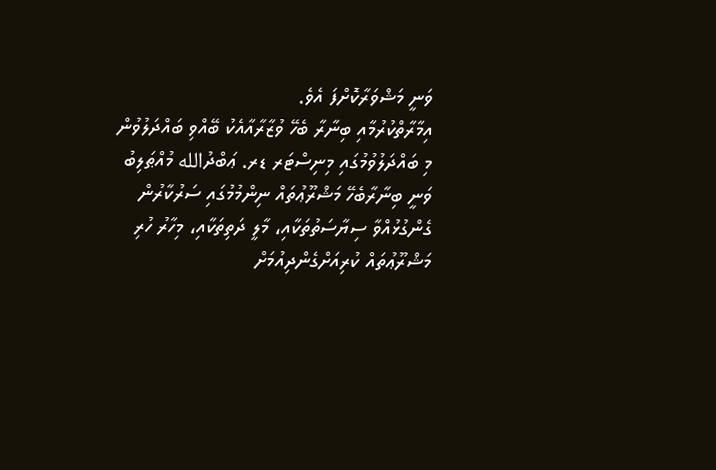ވަނީ މަޝްވަރާކޮށްފަ އެވެ.
އިމާރާތްކުރުމާއި ބިނާރާ ބެހޭ ވުޒާރާއާއެކު ބޭއްވި ބައްދަލުވުން
މި ބައްދަލުވުމުގައި މިނިސްޓަރ ޑރ. ޢަބްދުالله މުއްޠަލިބު ވަނީ ބިނާރާބެހޭ މަޝްރޫޢުތައް ނިންމުމުގައި ސަރުކާރުން ގެންގުޅުއްވާ ސިޔާސަތުތަކާއި، މާލީ ދަތިތަކާއި، މިހާރު ހުރި މަޝްރޫޢުތައް ކުރިއަށްގެންދިއުމަށް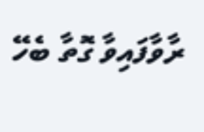ރާވާފައިވާ ގޮތާ ބެހޭ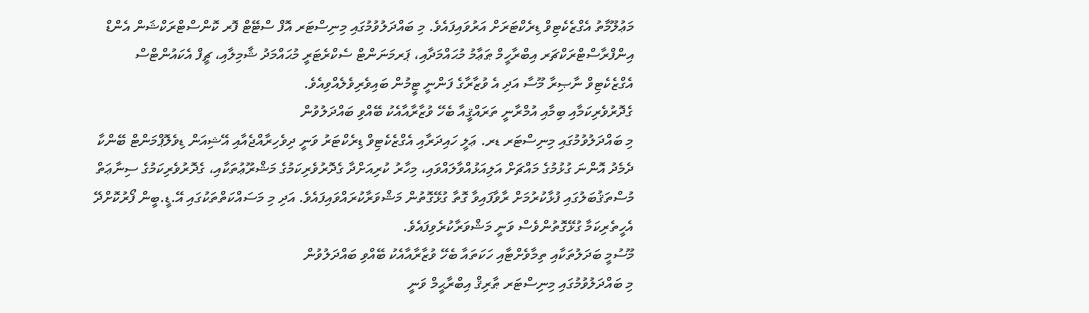މަޢުލޫމާތު އެގްޒެކެޓިވް ޑިރެކްޓަރަށް އަރުވައިފައެވެ. މި ބައްދަލުވުމުގައި މިނިސްޓަރ އޮފް ސްޓޭޓް ފޮރ ކޮންސްޓްރަކްޝަން އެންޑް އިންފްރާސްޓްރަކްޗަރ އިބްރާހީމް ޠަޢާމު މުޙައްމަދާއި، ޕަރމަނަންޓް ސެކްރެޓަރީ މުޙައްމަދު ޝާމިލާއި، ޗީފް އެކައުންޓްސް އެގްޒެކެޓިވް ނާޞިރާ މޫސާ އަދި އެ ވުޒާރާގެ ފަންނީ ޓީމުން ބައިވެރިވެލެއްވިއެވެ.
ގެދޮރުވެރިކަމާއި ބިމާއި އުމްރާނީ ތަރައްޤީއާ ބެހޭ ވުޒާރާއާއެކު ބޭއްވި ބައްދަލުވުން
މި ބައްދަލުވުމުގައި މިނިސްޓަރ ޑރ. ޢަލީ ހައިދަރާއި އެގްޒެކެޓިވް ޑިރެކްޓަރު ވަނީ ދިވެހިރާއްޖެއާއި އޭޝިއަން ޑިވެލޮޕްމަންޓް ބޭންކާ ދެމެދު އޮންނަ ގުޅުމުގެ މައްޗަށް އަލިއަޅުއްވާލައްވައި، މިހާރު ކުރިއަށްދާ ގެދޮރުވެރިކަމުގެ މަޝްރޫޢުތަކާއި، ގެދޮރުވެރިކަމުގެ ސިނާޢަތް މުސްތަޤުބަލުގައި ފުޅާކުރުމަށް ރާވާފައިވާ ގޮތާ ގުޅޭގޮތުން މަޝްވަރާކުރައްވައިފައެވެ. އަދި މި މަސައްކަތްތަކުގައި އޭ.ޑީ.ބީން ފޯރުކޮށްދޭ އެހީތެރިކަމާ ގުޅޭގޮތުންވެސް ވަނީ މަޝްވަރާކުރެވިފައެވެ.
މޫސުމީ ބަދަލުތަކާއި ތިމާވެށްޓާއި ހަކަތައާ ބެހޭ ވުޒާރާއާއެކު ބޭއްވި ބައްދަލުވުން
މި ބައްދަލުވުމުގައި މިނިސްޓަރ ޠާރިޤް އިބްރާޙީމް ވަނީ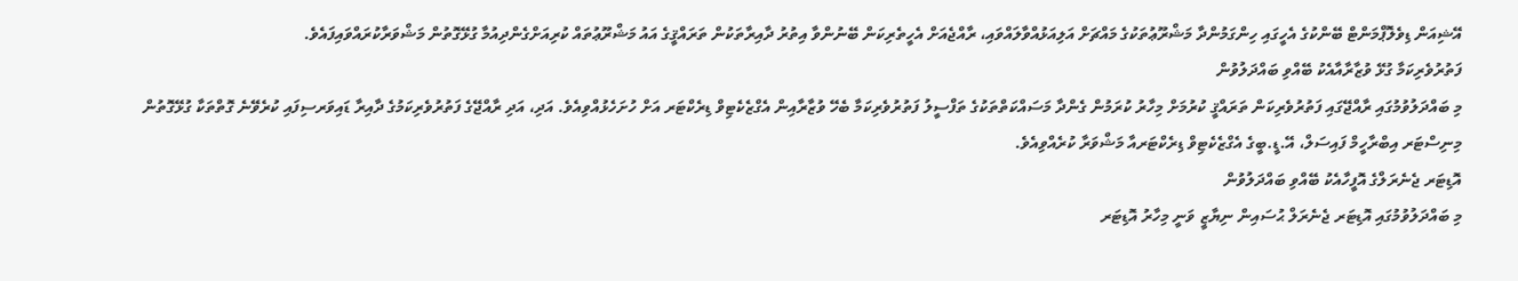އޭޝިއަން ޑިވެލޮޕްމަންޓް ބޭންކުގެ އެހީގައި ހިންގަމުންދާ މަޝްރޫޢުތަކުގެ މައްޗަށް އަލިއަޅުއްވާލައްވައި، ރާއްޖެއަށް އެހީތެރިކަން ބޭނުންވާ އިތުރު ދާއިރާތަކުން ތަރައްޤީގެ އައު މަޝްރޫޢުތައް ކުރިއަށްގެންދިއުމާ ގުޅޭގޮތުން މަޝްވަރާކުރައްވައިފައެވެ.
ފަތުރުވެރިކަމާ ގުޅޭ ވުޒާރާއާއެކު ބޭއްވި ބައްދަލުވުން
މި ބައްދަލުވުމުގައި ރާއްޖޭގައި ފަތުރުވެރިކަން ތަރައްޤީ ކުރުމަށް މިހާރު ކުރަމުން ގެންދާ މަސައްކަތްތަކުގެ ތަފްސީލު ފަތުރުވެރިކަމާ ބެހޭ ވުޒާރާއިން އެގްޒެކެޓިވް ޑިރެކްޓަރ އަށް ހުށަހެޅުއްވިއެވެ. އަދި، އަދި ރާއްޖޭގެ ފަތުރުވެރިކަމުގެ ދާއިރާ ޑައިވަރސިފައި ކުރެވޭނެ ގޮތްތަކާ ގުޅޭގޮތުން މިނިސްޓަރ އިބްރާހީމް ފައިސަލް، އޭ.ޑީ.ބީގެ އެގްޒެކެޓިވް ޑިރެކްޓަރއާ މަޝްވަރާ ކުރެއްވިއެވެ.
އޮޑިޓަރ ޖެނެރަލްގެ އޮފީހާއެކު ބޭއްވި ބައްދަލުވުން
މި ބައްދަލުވުމުގައި އޮޑިޓަރ ޖެނެރަލް ޙުސައިން ނިޔާޒީ ވަނީ މިހާރު އޮޑިޓަރ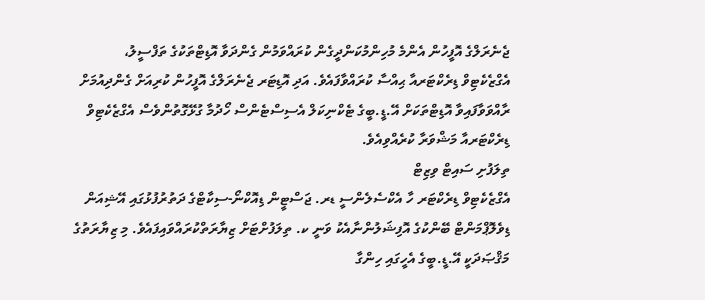ޖެނެރަލްގެ އޮފީހުން އެންމެ މުހިންމުކަންދީގެން ކުރައްވަމުން ގެންދަވާ އޮޑިޓްތަކުގެ ތަފްސީލު، އެގްޒެކެޓިވް ޑިރެކްޓަރއާ ޙިއްސާ ކުރައްވާފައެވެ. އަދި އޮޑިޓަރ ޖެނެރަލްގެ އޮފީހުން ކުރިއަށް ގެންދިއުމަށް ރާއްވަވާފައިވާ އޮޑިޓްތަކަށް އޭ.ޑީ.ބީގެ ޓެކްނިކަލް އެސިސްޓެންސް ހޯދުމާ ގުޅޭގޮތުންވެސް އެގްޒެކެޓިވް ޑިރެކްޓަރއާ މަޝްވަރާ ކުރެއްވިއެވެ.
ތިލަފުށި ސައިޓް ވިޒިޓް
އެގްޒެކެޓިވް ޑިރެކްޓަރ ހާ އެކްސެލެންސީ ޑރ. ޖަސްޓީން ޑިއޮކްނޯ-ސިކާޓްގެ ދަތުރުފުޅުގައި އޭޝިއަން ޑިވެލޮޕްމަންޓް ބޭންކުގެ އޮފިޝަލުންނާއެކު ވަނީ ކ. ތިލަފުށްޓަށް ޒިޔާރަތްކުރައްވައިފައެވެ. މި ޒިޔާރަތުގެ މަޤްޞަދަކީ އޭ.ޑީ.ބީގެ އެހީގައި ހިންގާ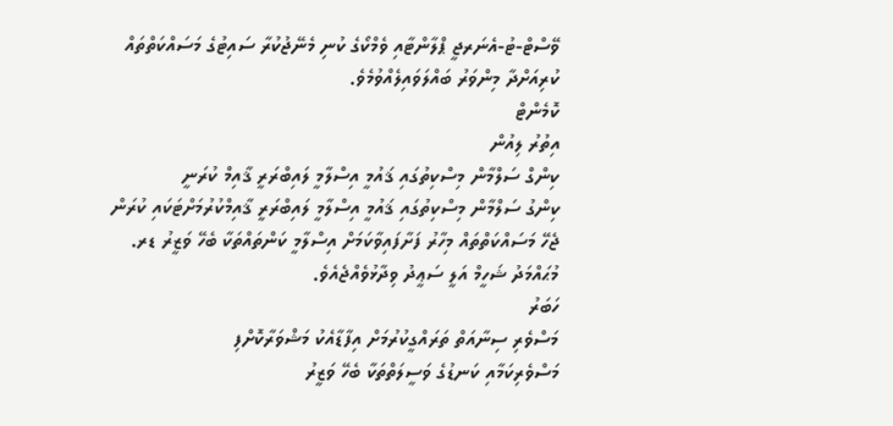ވޭސްޓް-ޓު-އެނަރޖީ ޕްލާންޓާއި ވެމްކޯގެ ކުނި މެނޭޖުކުރާ ސައިޓުގެ މަސައްކަތްތައް ކުރިއަށްދާ މިންވަރު ބައްލަވައިލެއްވުމެވެ.
ކޮމެންޓް
އިތުރު ލިއުން
ކިންގް ސަލްމާން މިސްކިތުގައި ޤައުމީ އިސްލާމީ ލައިބްރަރީ ޤާއިމް ކުރަނީ
ކިންގު ސަލްމާން މިސްކިތުގައި ޤައުމީ އިސްލާމީ ލައިބްރަރީ ޤާއިމްކުރުމަށްޓަކައި ކުރަން ޖެހޭ މަސައްކަތްތައް މިހާރު ފަށާފައިވާކަމަށް އިސްލާމީ ކަންތައްތަކާ ބެހޭ ވަޒީރު ޑރ. މުޙައްމަދު ޝަހީމް އަލީ ސަޢީދު ވިދާޅުވެއްޖެއެވެ.
ހަބަރު
މަސްވެރި ސިނާއަތް ތަރައްގީކުރުމަށް އިފާޑާއެކު މަޝްވަރާކޮށްފި
މަސްވެރިކަމާއި ކަނޑުގެ ވަސީލަތްތަކާ ބެހޭ ވަޒީރު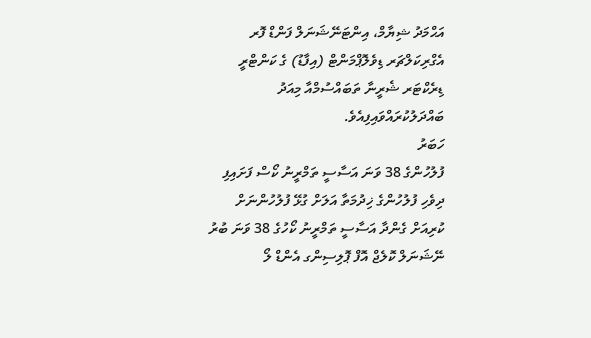އަޙްމަދު ޝިޔާމް، އިންޓަނޭޝަނަލް ފަންޑް ފޮރ އެގްރިކަލްޗަރ ޑިވެލޮޕްމަންޓް (އިފާޑު) ގެ ކަންޓްރީ ޑިރެކްޓަރ ޝެރީނާ ތަބައްސުމްއާ މިއަދު ބައްދަލުކުރައްވައިފިއެވެ.
ހަބަރު
ފުލުހުންގެ 38 ވަނަ އަސާސީ ތަމްރީނު ކޯސް ފަށައިފި
ދިވެހި ފުލުހުންގެ ޚިދުމަތާ އަލަށް ގުޅޭ ފުލުހުންނަށް ކުރިއަށް ގެންދާ އަސާސީ ތަމްރީނު ކޯހުގެ 38 ވަނަ ބުރު ނޭޝަނަލް ކޮލެޖް އޮފް ޕޮލިސިންގ އެންޑް ލޯ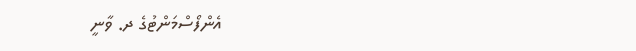އެންފޯސްމަންޓުގެ ދ. ވާނީ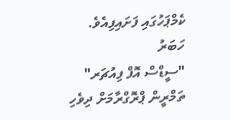ކެމްޕަހުގައި ފަށައިފިއެވެ.
ހަބަރު
"ސީޑްސް އޮފް ފިއުޗަރ" ތަމްރީން ޕްރޮގްރާމަށް ދިވެހި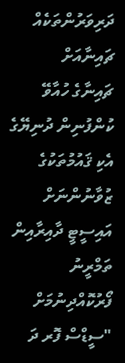ދަރިވަރުންތަކެއް ޗައިނާއަށް
ޗައިނާގެ ހުއާވޭ ކުންފުނިން ދުނިޔޭގެ އެކި ޤައުމުތަކުގެ ޒުވާނުންނަށް އައިސީޓީ ދާއިރާއިން ތަމްރީނު ފޯރުކޮއްދިނުމަށް "ސީޑްސް ފޮރ ދަ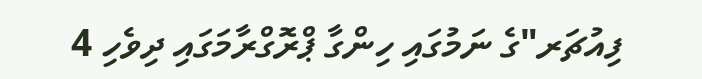ފިއުޗަރ"ގެ ނަމުގައި ހިންގާ ޕްރޮގްރާމަގައި ދިވެހި 4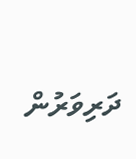ދަރިވަރުން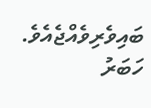ބައިވެރިވެއްޖެއެވެ.
ހަބަރު